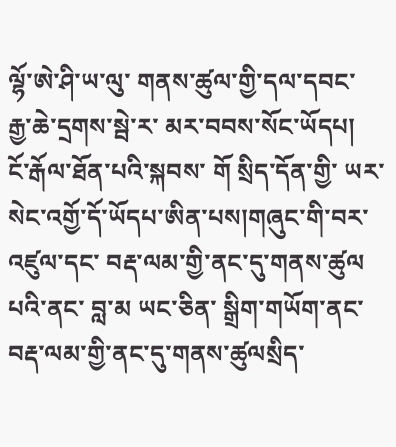ལྷོ་ཨེ་ཤི་ཡ་ལུ་ གནས་ཚུལ་གྱི་དལ་དབང་ རྒྱ་ཆེ་དྲགས་སྦེ་ར་ མར་བབས་སོང་ཡོདཔ།
ངོ་རྒོལ་ཐོན་པའི་སྐབས་ གོ སྲིད་དོན་གྱི་ ཡར་སེང་འགྱོ་དོ་ཡོདཔ་ཨིན་པས།གཞུང་གི་བར་འཛུལ་དང་ བརྡ་ལམ་གྱི་ནང་དུ་གནས་ཚུལ
པའི་ནང་ བླ་མ ཡང་ཅིན་ སྒྲིག་གཡོག་ནང་ བརྡ་ལམ་གྱི་ནང་དུ་གནས་ཚུལསྲིད་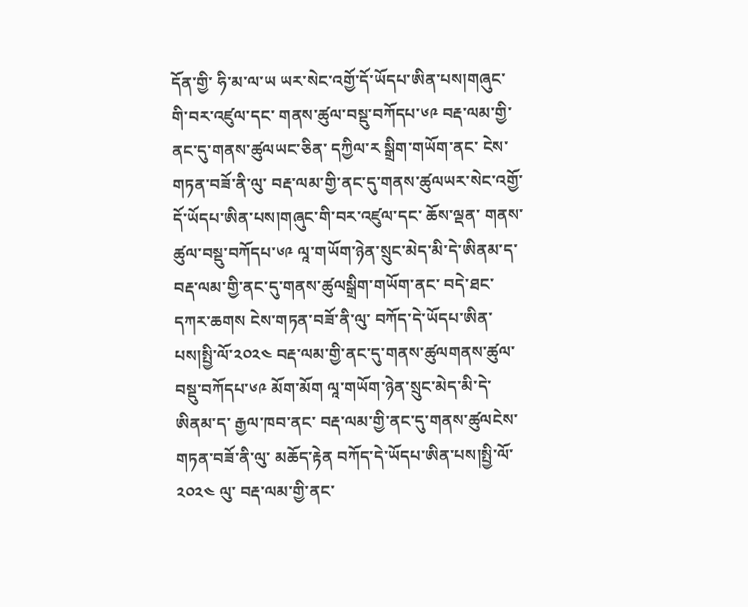དོན་གྱི་ ཧི་མ་ལ་ཡ ཡར་སེང་འགྱོ་དོ་ཡོདཔ་ཨིན་པས།གཞུང་གི་བར་འཛུལ་དང་ གནས་ཚུལ་བསྡུ་བཀོདཔ་༦༩ བརྡ་ལམ་གྱི་ནང་དུ་གནས་ཚུལཡང་ཅིན་ དཀྱིལ་ར སྒྲིག་གཡོག་ནང་ ངེས་གཏན་བཟོ་ནི་ལུ་ བརྡ་ལམ་གྱི་ནང་དུ་གནས་ཚུལཡར་སེང་འགྱོ་དོ་ཡོདཔ་ཨིན་པས།གཞུང་གི་བར་འཛུལ་དང་ ཆོས་ལྡན་ གནས་ཚུལ་བསྡུ་བཀོདཔ་༦༩ ལཱ་གཡོག་ཉེན་སྲུང་མེད་མི་དེ་ཨིནམ་ད་ བརྡ་ལམ་གྱི་ནང་དུ་གནས་ཚུལསྒྲིག་གཡོག་ནང་ བདེ་ཐང་དཀར་ཆགས ངེས་གཏན་བཟོ་ནི་ལུ་ བཀོད་དེ་ཡོདཔ་ཨིན་པས།སྤྱི་ལོ་༢༠༢༤ བརྡ་ལམ་གྱི་ནང་དུ་གནས་ཚུལགནས་ཚུལ་བསྡུ་བཀོདཔ་༦༩ མོག་མོག ལཱ་གཡོག་ཉེན་སྲུང་མེད་མི་དེ་ཨིནམ་ད་ རྒྱལ་ཁབ་ནང་ བརྡ་ལམ་གྱི་ནང་དུ་གནས་ཚུལངེས་གཏན་བཟོ་ནི་ལུ་ མཆོད་རྟེན བཀོད་དེ་ཡོདཔ་ཨིན་པས།སྤྱི་ལོ་༢༠༢༤ ལུ་ བརྡ་ལམ་གྱི་ནང་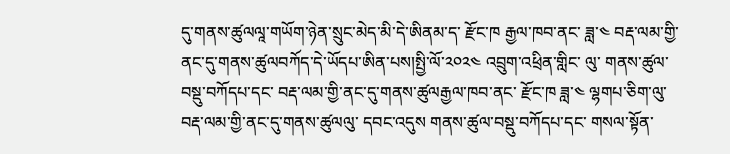དུ་གནས་ཚུལལཱ་གཡོག་ཉེན་སྲུང་མེད་མི་དེ་ཨིནམ་ད་ རྫོང་ཁ རྒྱལ་ཁབ་ནང་ ཟླ་༤ བརྡ་ལམ་གྱི་ནང་དུ་གནས་ཚུལབཀོད་དེ་ཡོདཔ་ཨིན་པས།སྤྱི་ལོ་༢༠༢༤ འབྲུག་འཕྲིན་གླིང་ ལུ་ གནས་ཚུལ་བསྡུ་བཀོདཔ་དང་ བརྡ་ལམ་གྱི་ནང་དུ་གནས་ཚུལརྒྱལ་ཁབ་ནང་ རྫོང་ཁ ཟླ་༤ ལྷགཔ་ཅིག་ལུ་ བརྡ་ལམ་གྱི་ནང་དུ་གནས་ཚུལལུ་ དབང་འདུས གནས་ཚུལ་བསྡུ་བཀོདཔ་དང་ གསལ་སྟོན་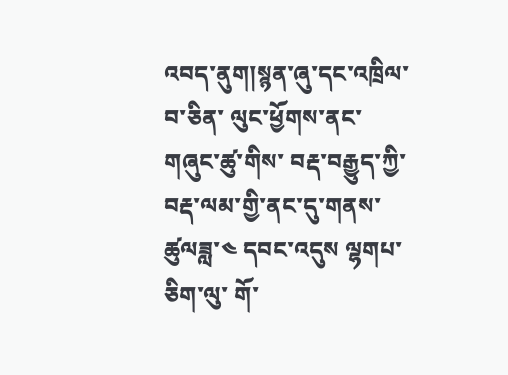འབད་ནུག།སྙན་ཞུ་དང་འཁྲིལ་བ་ཅིན་ ལུང་ཕྱོགས་ནང་ གཞུང་ཚུ་གིས་ བརྡ་བརྒྱུད་ཀྱི་ བརྡ་ལམ་གྱི་ནང་དུ་གནས་ཚུལཟླ་༤ དབང་འདུས ལྷགཔ་ཅིག་ལུ་ གོ་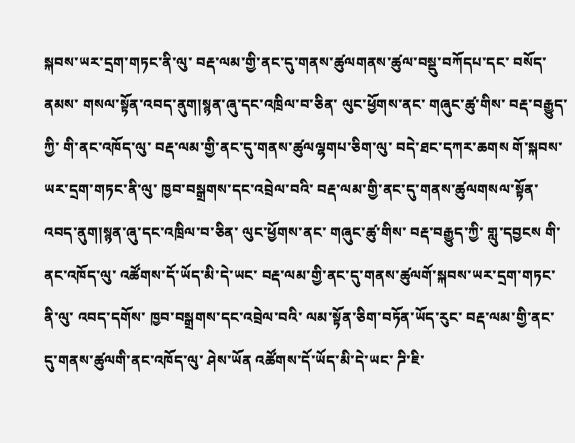སྐབས་ཡར་དྲག་གཏང་ནི་ལུ་ བརྡ་ལམ་གྱི་ནང་དུ་གནས་ཚུལགནས་ཚུལ་བསྡུ་བཀོདཔ་དང་ བསོད་ནམས་ གསལ་སྟོན་འབད་ནུག།སྙན་ཞུ་དང་འཁྲིལ་བ་ཅིན་ ལུང་ཕྱོགས་ནང་ གཞུང་ཚུ་གིས་ བརྡ་བརྒྱུད་ཀྱི་ གི་ནང་འཁོད་ལུ་ བརྡ་ལམ་གྱི་ནང་དུ་གནས་ཚུལལྷགཔ་ཅིག་ལུ་ བདེ་ཐང་དཀར་ཆགས གོ་སྐབས་ཡར་དྲག་གཏང་ནི་ལུ་ ཁྱབ་བསྒྲགས་དང་འབྲེལ་བའི་ བརྡ་ལམ་གྱི་ནང་དུ་གནས་ཚུལགསལ་སྟོན་འབད་ནུག།སྙན་ཞུ་དང་འཁྲིལ་བ་ཅིན་ ལུང་ཕྱོགས་ནང་ གཞུང་ཚུ་གིས་ བརྡ་བརྒྱུད་ཀྱི་ གླུ་དབྱངས གི་ནང་འཁོད་ལུ་ འཚོགས་དོ་ཡོད་མི་དེ་ཡང་ བརྡ་ལམ་གྱི་ནང་དུ་གནས་ཚུལགོ་སྐབས་ཡར་དྲག་གཏང་ནི་ལུ་ འབད་དགོས་ ཁྱབ་བསྒྲགས་དང་འབྲེལ་བའི་ ལམ་སྟོན་ཅིག་བཏོན་ཡོད་རུང་ བརྡ་ལམ་གྱི་ནང་དུ་གནས་ཚུལགི་ནང་འཁོད་ལུ་ ཤེས་ཡོན འཚོགས་དོ་ཡོད་མི་དེ་ཡང་ ཌི་ཇི་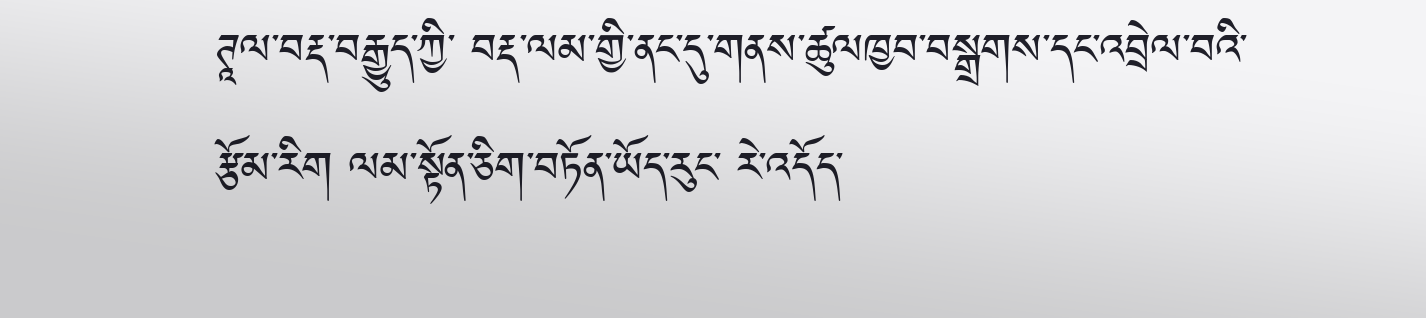ཊཱལ་བརྡ་བརྒྱུད་ཀྱི་ བརྡ་ལམ་གྱི་ནང་དུ་གནས་ཚུལཁྱབ་བསྒྲགས་དང་འབྲེལ་བའི་ རྩོམ་རིག ལམ་སྟོན་ཅིག་བཏོན་ཡོད་རུང་ རེ་འདོད་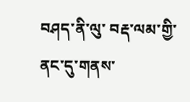བཤད་ནི་ལུ་ བརྡ་ལམ་གྱི་ནང་དུ་གནས་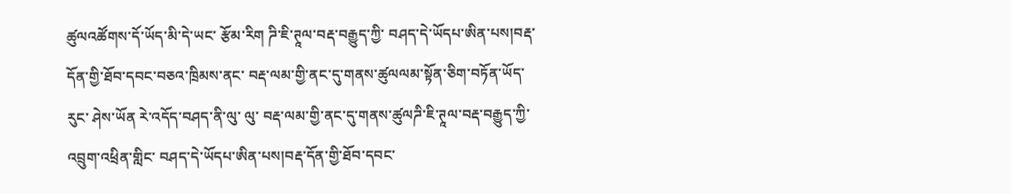ཚུལའཚོགས་དོ་ཡོད་མི་དེ་ཡང་ རྩོམ་རིག ཌི་ཇི་ཊཱལ་བརྡ་བརྒྱུད་ཀྱི་ བཤད་དེ་ཡོདཔ་ཨིན་པས།བརྡ་དོན་གྱི་ཐོབ་དབང་བཅའ་ཁྲིམས་ནང་ བརྡ་ལམ་གྱི་ནང་དུ་གནས་ཚུལལམ་སྟོན་ཅིག་བཏོན་ཡོད་རུང་ ཤེས་ཡོན རེ་འདོད་བཤད་ནི་ལུ་ ལུ་ བརྡ་ལམ་གྱི་ནང་དུ་གནས་ཚུལཌི་ཇི་ཊཱལ་བརྡ་བརྒྱུད་ཀྱི་ འབྲུག་འཕྲིན་གླིང་ བཤད་དེ་ཡོདཔ་ཨིན་པས།བརྡ་དོན་གྱི་ཐོབ་དབང་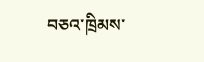བཅའ་ཁྲིམས་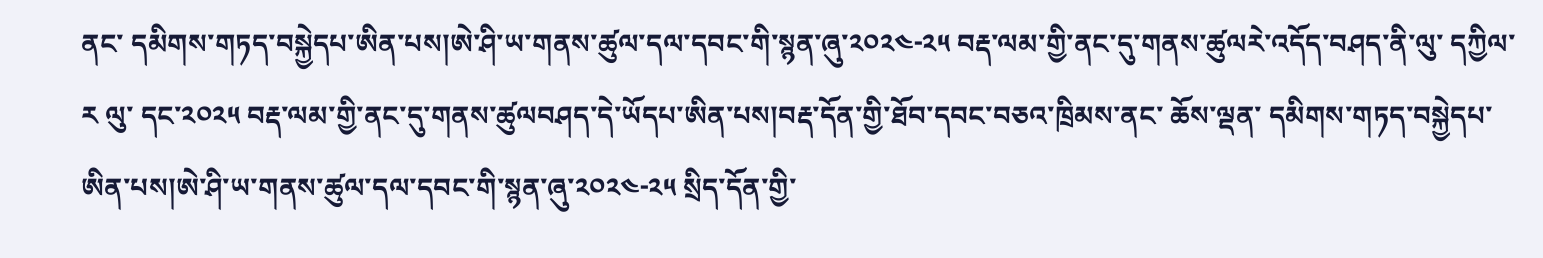ནང་ དམིགས་གཏད་བསྐྱེདཔ་ཨིན་པས།ཨེ་ཤི་ཡ་གནས་ཚུལ་དལ་དབང་གི་སྙན་ཞུ་༢༠༢༤-༢༥ བརྡ་ལམ་གྱི་ནང་དུ་གནས་ཚུལརེ་འདོད་བཤད་ནི་ལུ་ དཀྱིལ་ར ལུ་ དང་༢༠༢༥ བརྡ་ལམ་གྱི་ནང་དུ་གནས་ཚུལབཤད་དེ་ཡོདཔ་ཨིན་པས།བརྡ་དོན་གྱི་ཐོབ་དབང་བཅའ་ཁྲིམས་ནང་ ཆོས་ལྡན་ དམིགས་གཏད་བསྐྱེདཔ་ཨིན་པས།ཨེ་ཤི་ཡ་གནས་ཚུལ་དལ་དབང་གི་སྙན་ཞུ་༢༠༢༤-༢༥ སྲིད་དོན་གྱི་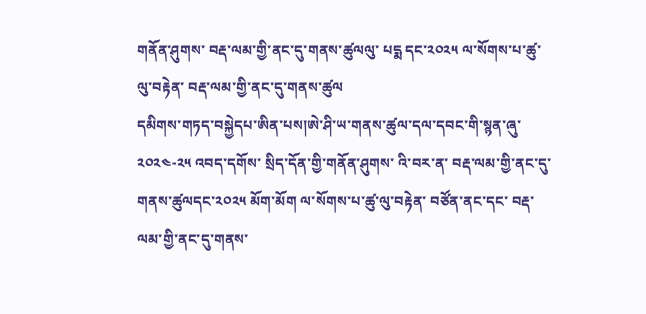གནོན་ཤུགས་ བརྡ་ལམ་གྱི་ནང་དུ་གནས་ཚུལལུ་ པདྨ དང་༢༠༢༥ ལ་སོགས་པ་ཚུ་ལུ་བརྟེན་ བརྡ་ལམ་གྱི་ནང་དུ་གནས་ཚུལ
དམིགས་གཏད་བསྐྱེདཔ་ཨིན་པས།ཨེ་ཤི་ཡ་གནས་ཚུལ་དལ་དབང་གི་སྙན་ཞུ་༢༠༢༤-༢༥ འབད་དགོས་ སྲིད་དོན་གྱི་གནོན་ཤུགས་ འི་བར་ན་ བརྡ་ལམ་གྱི་ནང་དུ་གནས་ཚུལདང་༢༠༢༥ མོག་མོག ལ་སོགས་པ་ཚུ་ལུ་བརྟེན་ བཙོན་ནང་དང་ བརྡ་ལམ་གྱི་ནང་དུ་གནས་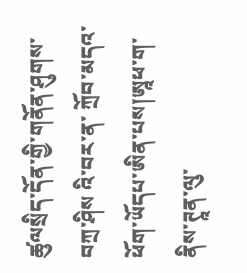ཚུལསྲིད་དོན་གྱི་གནོན་ཤུགས་ བཀྲ་ཤིས འི་བར་ན་ ཀྲོབ་མདའ་ཕོག་ཡོདཔ་ཨིན་པས།ཨཱཕ་ག་ནིས་ཊཱན་ལུ་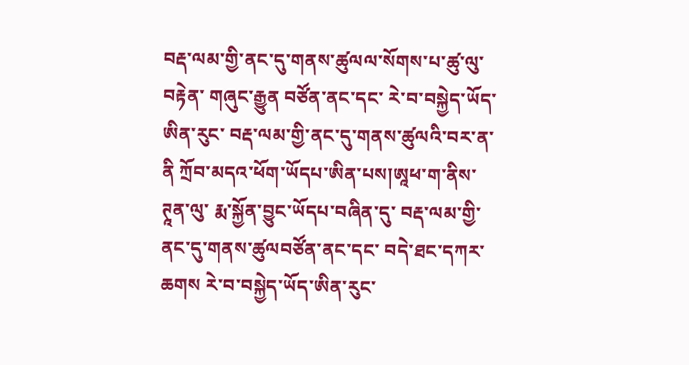བརྡ་ལམ་གྱི་ནང་དུ་གནས་ཚུལལ་སོགས་པ་ཚུ་ལུ་བརྟེན་ གཞུང་རྒྱུན བཙོན་ནང་དང་ རེ་བ་བསྐྱེད་ཡོད་ཨིན་རུང་ བརྡ་ལམ་གྱི་ནང་དུ་གནས་ཚུལའི་བར་ན་ ནི ཀྲོབ་མདའ་ཕོག་ཡོདཔ་ཨིན་པས།ཨཱཕ་ག་ནིས་ཊཱན་ལུ་ རྨ་སྐྱོན་བྱུང་ཡོདཔ་བཞིན་དུ་ བརྡ་ལམ་གྱི་ནང་དུ་གནས་ཚུལབཙོན་ནང་དང་ བདེ་ཐང་དཀར་ཆགས རེ་བ་བསྐྱེད་ཡོད་ཨིན་རུང་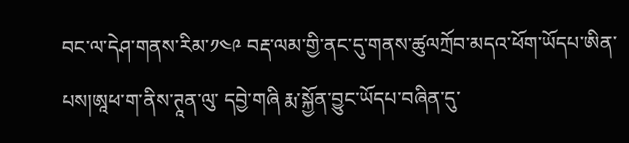བང་ལ་དེཤ་གནས་རིམ་༡༤༩ བརྡ་ལམ་གྱི་ནང་དུ་གནས་ཚུལཀྲོབ་མདའ་ཕོག་ཡོདཔ་ཨིན་པས།ཨཱཕ་ག་ནིས་ཊཱན་ལུ་ དབྱེ་གཞི རྨ་སྐྱོན་བྱུང་ཡོདཔ་བཞིན་དུ་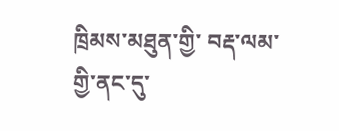ཁྲིམས་མཐུན་གྱི་ བརྡ་ལམ་གྱི་ནང་དུ་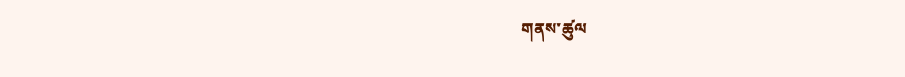གནས་ཚུལ